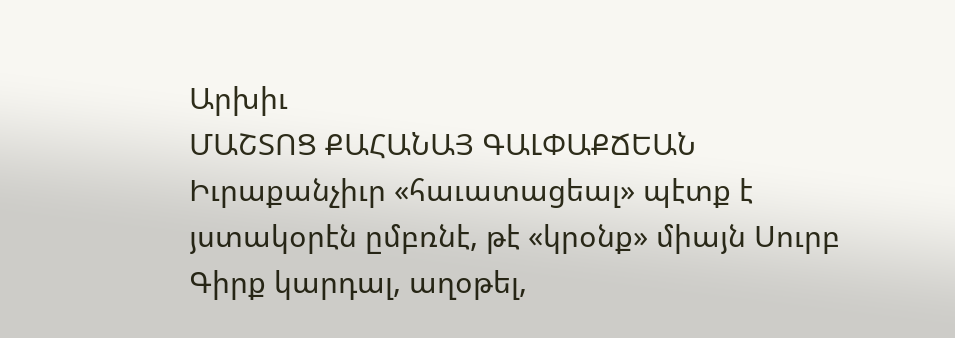Արխիւ
ՄԱՇՏՈՑ ՔԱՀԱՆԱՅ ԳԱԼՓԱՔՃԵԱՆ
Իւրաքանչիւր «հաւատացեալ» պէտք է յստակօրէն ըմբռնէ, թէ «կրօնք» միայն Սուրբ Գիրք կարդալ, աղօթել,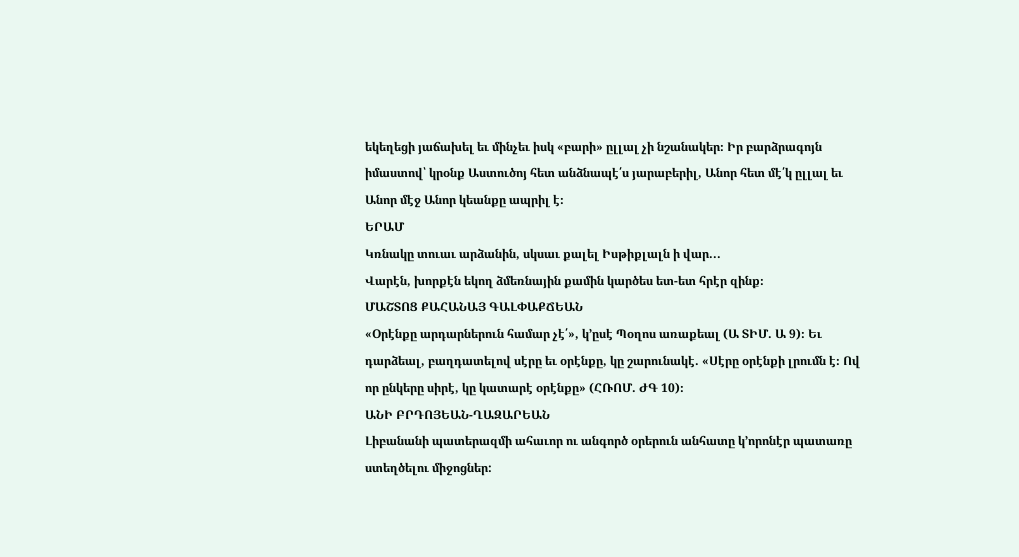եկեղեցի յաճախել եւ մինչեւ իսկ «բարի» ըլլալ չի նշանակեր։ Իր բարձրագոյն իմաստով՝ կրօնք Աստուծոյ հետ անձնապէ՛ս յարաբերիլ, Անոր հետ մէ՛կ ըլլալ եւ Անոր մէջ Անոր կեանքը ապրիլ է։
ԵՐԱՄ
Կռնակը տուաւ արձանին, սկսաւ քալել Իսթիքլալն ի վար...
Վարէն, խորքէն եկող ձմեռնային քամին կարծես ետ-ետ հրէր զինք։
ՄԱՇՏՈՑ ՔԱՀԱՆԱՅ ԳԱԼՓԱՔՃԵԱՆ
«Օրէնքը արդարներուն համար չէ՛», կ՚ըսէ Պօղոս առաքեալ (Ա ՏԻՄ. Ա 9)։ Եւ դարձեալ, բաղդատելով սէրը եւ օրէնքը, կը շարունակէ. «Սէրը օրէնքի լրումն է։ Ով որ ընկերը սիրէ, կը կատարէ օրէնքը» (ՀՌՈՄ. ԺԳ 10)։
ԱՆԻ ԲՐԴՈՅԵԱՆ-ՂԱԶԱՐԵԱՆ
Լիբանանի պատերազմի ահաւոր ու անգործ օրերուն անհատը կ՚որոնէր պատառը ստեղծելու միջոցներ: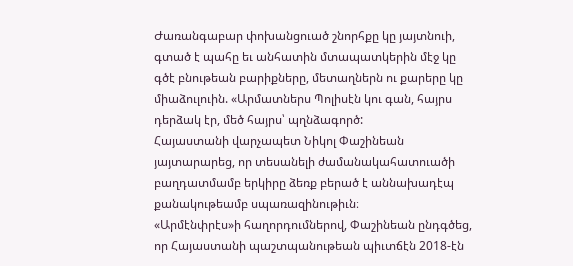Ժառանգաբար փոխանցուած շնորհքը կը յայտնուի, գտած է պահը եւ անհատին մտապատկերին մէջ կը գծէ բնութեան բարիքները, մետաղներն ու քարերը կը միաձուլուին. «Արմատներս Պոլիսէն կու գան, հայրս դերձակ էր, մեծ հայրս՝ պղնձագործ:
Հայաստանի վարչապետ Նիկոլ Փաշինեան յայտարարեց, որ տեսանելի ժամանակահատուածի բաղդատմամբ երկիրը ձեռք բերած է աննախադէպ քանակութեամբ սպառազինութիւն։
«Արմէնփրէս»ի հաղորդումներով, Փաշինեան ընդգծեց, որ Հայաստանի պաշտպանութեան պիւտճէն 2018-էն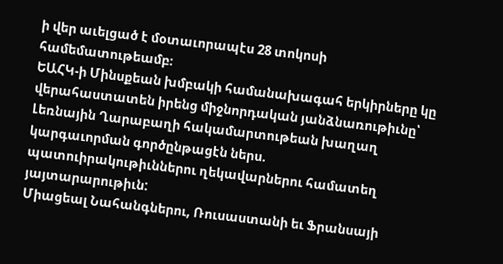ի վեր աւելցած է մօտաւորապէս 28 տոկոսի համեմատութեամբ։
ԵԱՀԿ-ի Մինսքեան խմբակի համանախագահ երկիրները կը վերահաստատեն իրենց միջնորդական յանձնառութիւնը՝ Լեռնային Ղարաբաղի հակամարտութեան խաղաղ կարգաւորման գործընթացէն ներս. պատուիրակութիւններու ղեկավարներու համատեղ յայտարարութիւն:
Միացեալ Նահանգներու, Ռուսաստանի եւ Ֆրանսայի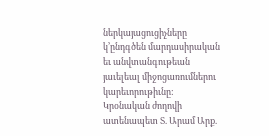ներկայացուցիչները կ՚ընդգծեն մարդասիրական եւ անվտանգութեան յաւելեալ միջոցառումներու կարեւորութիւնը:
Կրօնական ժողովի ատենապետ Տ. Արամ Արք.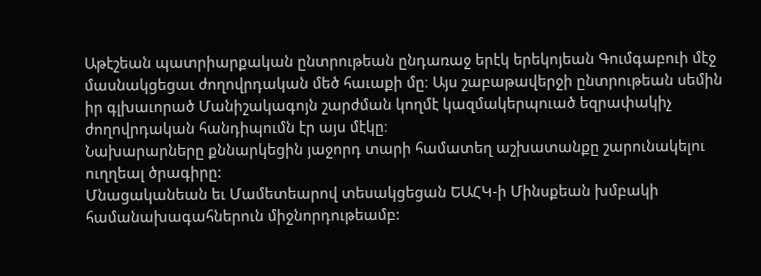Աթէշեան պատրիարքական ընտրութեան ընդառաջ երէկ երեկոյեան Գումգաբուի մէջ մասնակցեցաւ ժողովրդական մեծ հաւաքի մը։ Այս շաբաթավերջի ընտրութեան սեմին իր գլխաւորած Մանիշակագոյն շարժման կողմէ կազմակերպուած եզրափակիչ ժողովրդական հանդիպումն էր այս մէկը։
Նախարարները քննարկեցին յաջորդ տարի համատեղ աշխատանքը շարունակելու ուղղեալ ծրագիրը:
Մնացականեան եւ Մամետեարով տեսակցեցան ԵԱՀԿ-ի Մինսքեան խմբակի համանախագահներուն միջնորդութեամբ: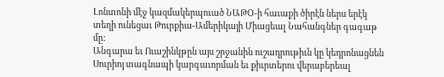Լոնտոնի մէջ կազմակերպուած ՆԱԹՕ-ի հաւաքի ծիրէն ներս երէկ տեղի ունեցաւ Թուրքիա-Ամերիկայի Միացեալ Նահանգներ գագաթ մը:
Անգարա եւ Ուաշինկթըն այս շրջանին ուշադրութիւն կը կեդրոնացնեն Սուրիոյ տագնապի կարգաւորման եւ քիւրտերու վերաբերեալ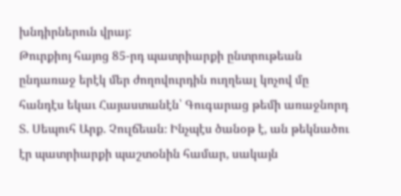խնդիրներուն վրայ:
Թուրքիոյ հայոց 85-րդ պատրիարքի ընտրութեան ընդառաջ երէկ մեր ժողովուրդին ուղղեալ կոչով մը հանդէս եկաւ Հայաստանէն՝ Գուգարաց թեմի առաջնորդ Տ. Սեպուհ Արք. Չուլճեան։ Ինչպէս ծանօթ է, ան թեկնածու էր պատրիարքի պաշտօնին համար, սակայն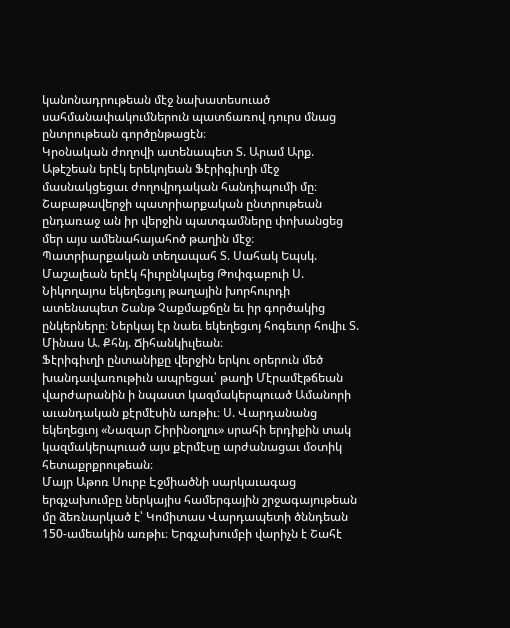կանոնադրութեան մէջ նախատեսուած սահմանափակումներուն պատճառով դուրս մնաց ընտրութեան գործընթացէն։
Կրօնական ժողովի ատենապետ Տ. Արամ Արք. Աթէշեան երէկ երեկոյեան Ֆէրիգիւղի մէջ մասնակցեցաւ ժողովրդական հանդիպումի մը։ Շաբաթավերջի պատրիարքական ընտրութեան ընդառաջ ան իր վերջին պատգամները փոխանցեց մեր այս ամենահայահոծ թաղին մէջ։
Պատրիարքական տեղապահ Տ. Սահակ Եպսկ. Մաշալեան երէկ հիւրընկալեց Թոփգաբուի Ս. Նիկողայոս եկեղեցւոյ թաղային խորհուրդի ատենապետ Շանթ Չաքմաքճըն եւ իր գործակից ընկերները։ Ներկայ էր նաեւ եկեղեցւոյ հոգեւոր հովիւ Տ. Մինաս Ա. Քհնյ. Ճիհանկիւլեան։
Ֆէրիգիւղի ընտանիքը վերջին երկու օրերուն մեծ խանդավառութիւն ապրեցաւ՝ թաղի Մէրամէթճեան վարժարանին ի նպաստ կազմակերպուած Ամանորի աւանդական քէրմէսին առթիւ։ Ս. Վարդանանց եկեղեցւոյ «Նազար Շիրինօղլու» սրահի երդիքին տակ կազմակերպուած այս քէրմէսը արժանացաւ մօտիկ հետաքրքրութեան։
Մայր Աթոռ Սուրբ Էջմիածնի սարկաւագաց երգչախումբը ներկայիս համերգային շրջագայութեան մը ձեռնարկած է՝ Կոմիտաս Վարդապետի ծննդեան 150-ամեակին առթիւ։ Երգչախումբի վարիչն է Շահէ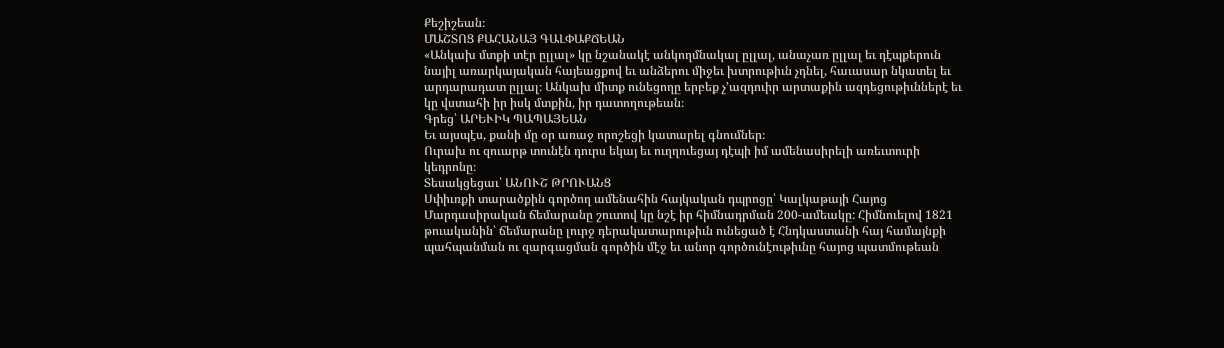Քեշիշեան։
ՄԱՇՏՈՑ ՔԱՀԱՆԱՅ ԳԱԼՓԱՔՃԵԱՆ
«Անկախ մտքի տէր ըլլալ» կը նշանակէ անկողմնակալ ըլլալ, անաչառ ըլլալ եւ դէպքերուն նայիլ առարկայական հայեացքով եւ անձերու միջեւ խտրութիւն չդնել, հաւասար նկատել եւ արդարադատ ըլլալ։ Անկախ միտք ունեցողը երբեք չ՚ազդուիր արտաքին ազդեցութիւններէ եւ կը վստահի իր իսկ մտքին, իր դատողութեան։
Գրեց՝ ԱՐԵՒԻԿ ՊԱՊԱՅԵԱՆ
Եւ այսպէս, քանի մը օր առաջ որոշեցի կատարել գնումներ։
Ուրախ ու զուարթ տունէն դուրս եկայ եւ ուղղուեցայ դէպի իմ ամենասիրելի առեւտուրի կեդրոնը։
Տեսակցեցաւ՝ ԱՆՈՒՇ ԹՐՈՒԱՆՑ
Սփիւռքի տարածքին գործող ամենահին հայկական դպրոցը՝ Կալկաթայի Հայոց Մարդասիրական ճեմարանը շուտով կը նշէ իր հիմնադրման 200-ամեակը: Հիմնուելով 1821 թուականին՝ ճեմարանը լուրջ դերակատարութիւն ունեցած է Հնդկաստանի հայ համայնքի պահպանման ու զարգացման գործին մէջ եւ անոր գործունէութիւնը հայոց պատմութեան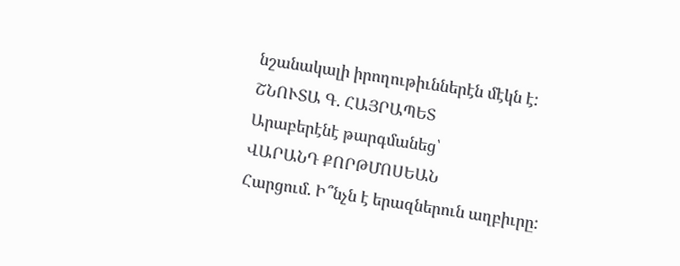նշանակալի իրողութիւններէն մէկն է:
ՇՆՈՒՏԱ Գ. ՀԱՅՐԱՊԵՏ
Արաբերէնէ թարգմանեց՝
ՎԱՐԱՆԴ ՔՈՐԹՄՈՍԵԱՆ
Հարցում. Ի՞նչն է երազներուն աղբիւրը: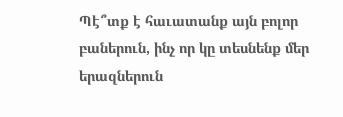Պէ՞տք է հաւատանք այն բոլոր բաներուն, ինչ որ կը տեսնենք մեր երազներուն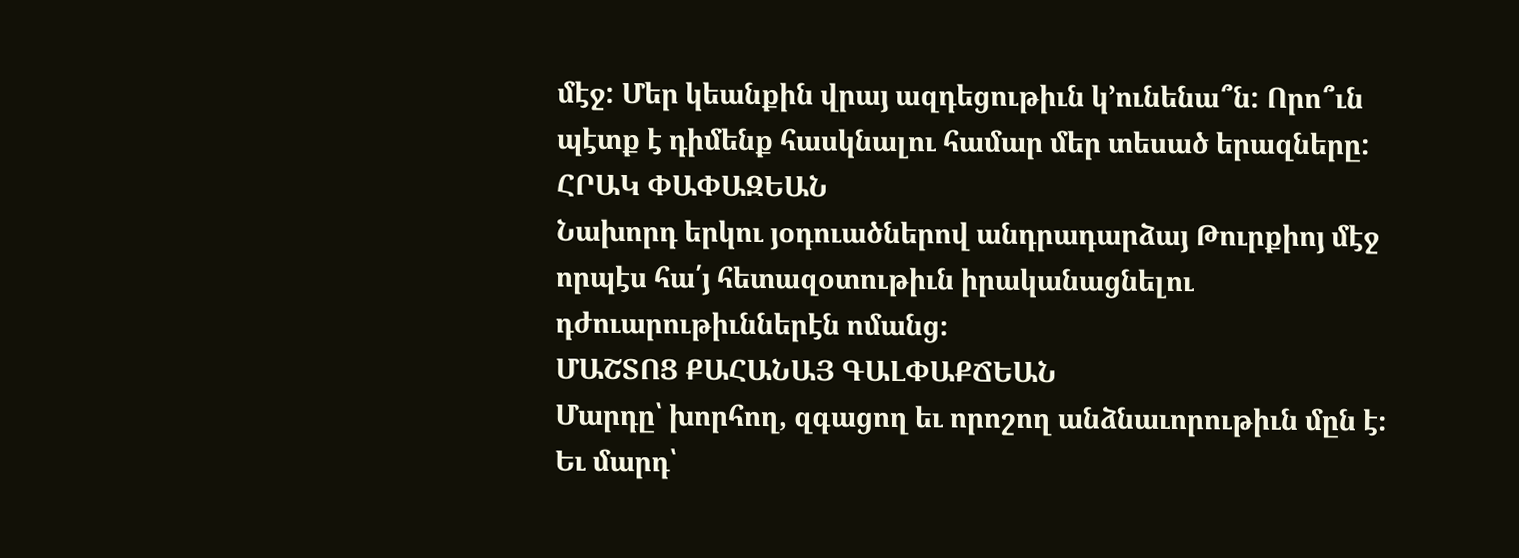մէջ: Մեր կեանքին վրայ ազդեցութիւն կ՚ունենա՞ն: Որո՞ւն պէտք է դիմենք հասկնալու համար մեր տեսած երազները:
ՀՐԱԿ ՓԱՓԱԶԵԱՆ
Նախորդ երկու յօդուածներով անդրադարձայ Թուրքիոյ մէջ որպէս հա՛յ հետազօտութիւն իրականացնելու դժուարութիւններէն ոմանց։
ՄԱՇՏՈՑ ՔԱՀԱՆԱՅ ԳԱԼՓԱՔՃԵԱՆ
Մարդը՝ խորհող, զգացող եւ որոշող անձնաւորութիւն մըն է։ Եւ մարդ՝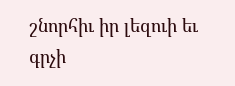շնորհիւ իր լեզուի եւ գրչի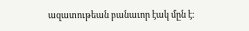ազատութեան բանաւոր էակ մըն է։